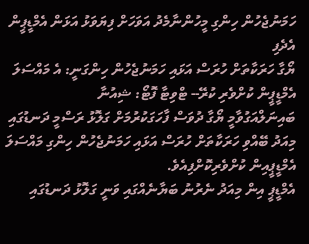ހަމަނުޖެހުން ހިންގި މީހުންނާމެދު އަވަހަށް ފިޔަވަޅު އަޅަން އެމްޑީޕީން އެދެފި
ޔޯގާ ހަރަކާތަށް ހުރަސް އަޅައި ހަމަނުޖެހުން ހިންގަނީ: އެ މައްސަލަ އެމްޑީޕީން ކުށްވެރި ކުރޭ-- ޓްވިޓާ ފޮޓޯ: ޝިއުނާ
ބައިނަލްއަގުވާމީ ޔޯގާ ދުވަސް ފާހަގަކުރުމަށް ގަލޮޅު ރަސްމީ ދަނޑުގައި މިއަދު ބޭއްވި ހަރަކާތަށް ހުރަސް އަޅައި ހަމަނުޖެހުން ހިންގި މައްސަލަ އެމްޑީޕީއިން ކުށްވެރިކޮށްފިއެވެ.
އެމްޑީޕީ އިން މިއަދު ނެރުނު ބަޔާނެއްގައި ވަނީ ގަލޮޅު ދަނޑުގައި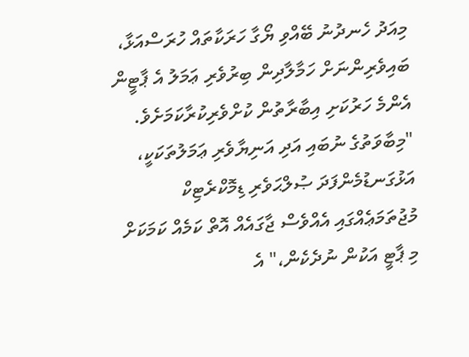މިއަދު ހެނދުނު ބޭއްވި ޔޯގާ ހަރަކާތައް ހުރަސްއަޅާ، ބައިވެރިންނަށް ހަމާލާދިން ބިރުވެރި ޢަމަލު އެ ޕާޓީން އެންމެ ހަރުކަށި އިބާރާތުން ކުށްވެރިކުރާކަމަށެވެ.
"މިބާވަތުގެ ނުބައި އަދި އަނިޔާވެރި ޢަމަލުތަކަކީ، އަޅުގަނޑުމެންފަދަ ޞުލްޙަވެރި ޑިމޮކްރެޓިކް މުޖުތަމަޢެއްގައި އެއްވެސް ޖާގައެއް އޮތް ކަމެއް ކަމަކަށް މި ޕާޓީ އަކުން ނުދެކެން،" އެ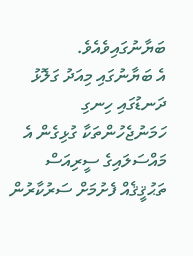ބަޔާނުގައިވެއެވެ.
އެ ބަޔާނުގައި މިއަދު ގަލޮޅު ދަނޑުގައި ހިނގި ހަމަނުޖެހުންތަކާ ގުޅިގެން އެ މައްސަލައިގެ ސީރިއަސް ތަޙުޤީޤެއް ފެށުމަށް ސަރުކާރުން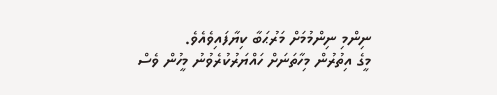ނިންމި ނިންމުމަށް މަރުޙަބާ ކިޔާފައިވެއެވެ.
މީގެ އިތުރުން މިހާތަނަށް ހައްޔަރުކުރެވުނު މީހުން ވެސް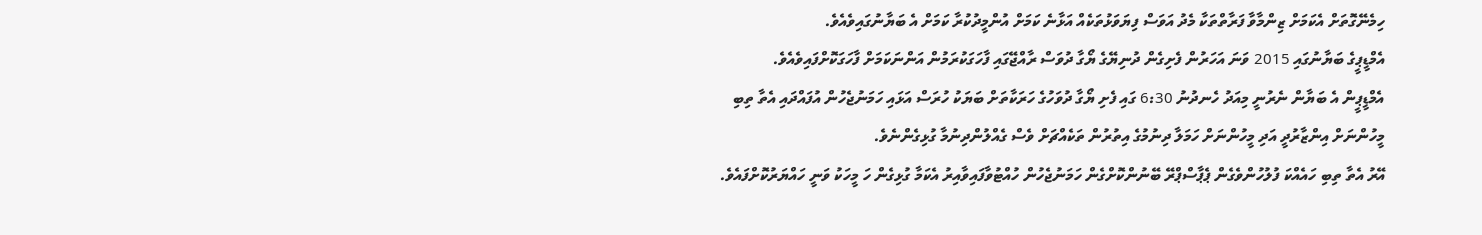ހިމެނޭގޮތަށް އެކަމަށް ޒިންމާވާ ފަރާތްތަކާ މެދު އަވަސް ފިޔަވަޅުތަކެއް އަޅާނެ ކަމަށް އުންމީދުކުރާ ކަމަށް އެ ބަޔާނުގައިވެއެވެ.
އެމްޑީޕީގެ ބަޔާނުގައި 2015 ވަނަ އަހަރުން ފެށިގެން ދުނިޔޭގެ ޔޯގާ ދުވަސް ރާއްޖޭގައި ފާހަގަކުރަމުން އަންނަކަމަށް ފާހަގަކޮށްފައިވެއެވެ.
އެމްޑީޕީން އެ ބަޔާން ނެރުނީ މިއަދު ހެނދުނު 6:30 ގައި ފެށި ޔޯގާ ދުވަހުގެ ހަރަކާތަށް ބަޔަކު ހުރަސް އަޅައި ހަމަނުޖެހުން އުފައްދައި އެތާ ތިބި މީހުންނަށް އިންޒާރުދީ އަދި މީހުންނަށް ހަމަލާ ދިނުމުގެ އިތުރުން ތަކެއްޗަށް ވެސް ގެއްލުންދިނުމާ ގުޅިގެންނެވެ.
އޭރު އެތާ ތިބި ހައެއްކަ ފުލުހުންވެގެން ޕެޕާސްޕްރޭ ބޭނުންކޮށްގެން ހަމަނުޖެހުން ހުއްޓުވާފައިވާއިރު އެކަމާ ގުޅިގެން ހަ މީހަކު ވަނީ ހައްޔަރުކޮށްފައެވެ.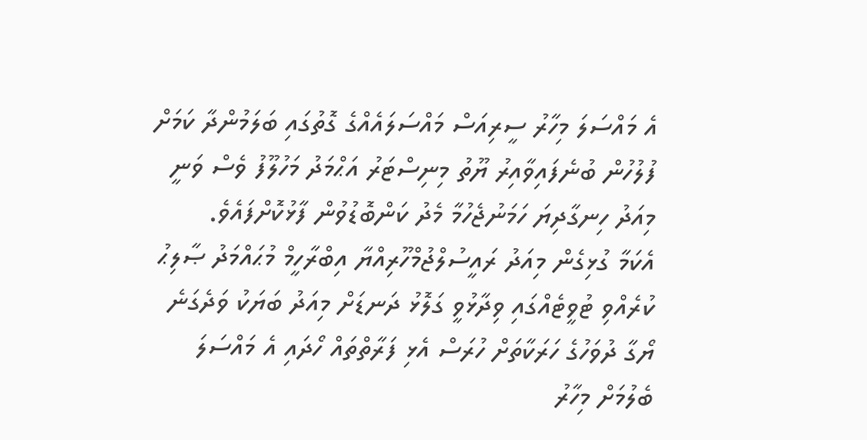އެ މައްސަލަ މިހާރު ސީރިއަސް މައްސަލައެއްގެ ގޮތުގައި ބަލަމުންދާ ކަމަށް ފުލުހުން ބުނެފައިވާއިރު ޔޫތު މިނިސްޓަރު އަޙްމަދު މަހުލޫފު ވެސް ވަނީ މިއަދު ހިނގާދިޔަ ހަމަނުޖެހުމާ މެދު ކަންބޮޑުވުން ފާޅުކޮށްފައެވެ.
އެކަމާ ގުޅިގެން މިއަދު ރައީސުލްޖުމްހޫރިއްޔާ އިބްރާހީމް މުޙައްމަދު ޞާލިޙު ކުރެއްވި ޓުވީޓެއްގައި ވިދާޅުވީ ގަލޮޅު ދަނޑަށް މިއަދު ބަޔަކު ވަދެގަނެ ޔޯގާ ދުވަހުގެ ހަރަކާތަށް ހުރަސް އެޅި ފަރާތްތައް ހޯދައި އެ މައްސަލަ ބެލުމަށް މިހާރު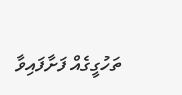ތަހުގީގެއް ފަށާފައިވާ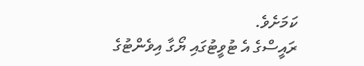ކަމަށެވެ.
ރައީސްގެ އެ ޓުވީޓުގައި ޔޯގާ އިވެންޓުގެ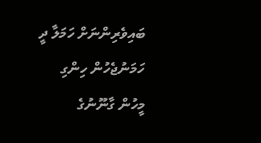ބައިވެރިންނަށް ހަމަލާ ދީ ހަމަނުޖެހުން ހިންގި މީހުން ގާނޫނުގެ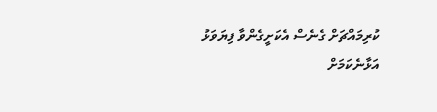ކުރިމައްޗަށް ގެނެސް އެކަށީގެންވާ ފިޔަވަޅު އަޅާނެކަމަށް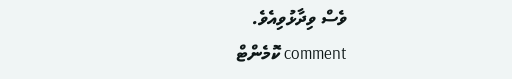ވެސް ވިދާޅުވިއެވެ.
comment ކޮމެންޓް